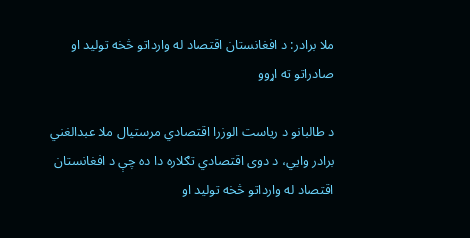ملا برادر: د افغانستان اقتصاد له وارداتو څخه تولید او صادراتو ته اړوو

د طالبانو د ریاست الوزرا اقتصادي مرستیال ملا عبدالغني برادر وايي، د دوی اقتصادي تګلاره دا ده چې د افغانستان اقتصاد له وارداتو څخه تولید او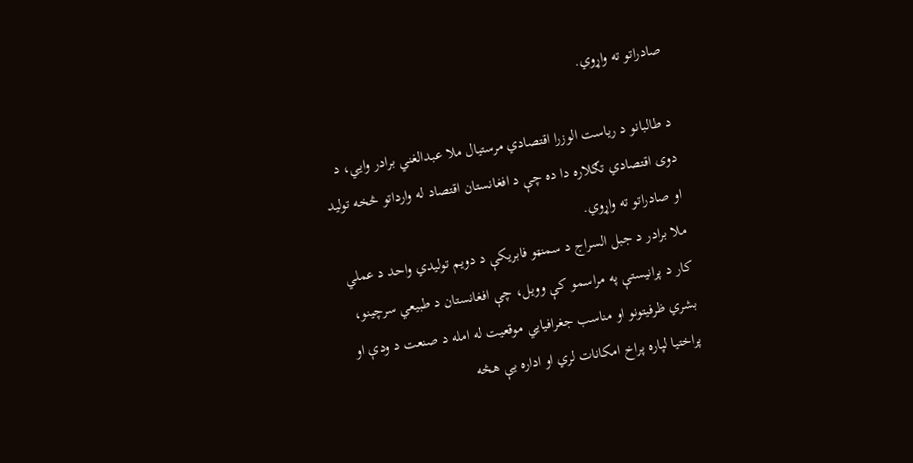صادراتو ته واړوي.

د طالبانو د ریاست الوزرا اقتصادي مرستیال ملا عبدالغني برادر وايي، د دوی اقتصادي تګلاره دا ده چې د افغانستان اقتصاد له وارداتو څخه تولید او صادراتو ته واړوي.
ملا برادر د جبل السراج د سمنټو فابریکې د دویم تولیدي واحد د عملي کار د پرانیستې په مراسمو کې وویل، چې افغانستان د طبیعي سرچینو، بشري ظرفیتونو او مناسب جغرافیایي موقعیت له امله د صنعت د ودې او پراختیا لپاره پراخ امکانات لري او اداره یې هڅه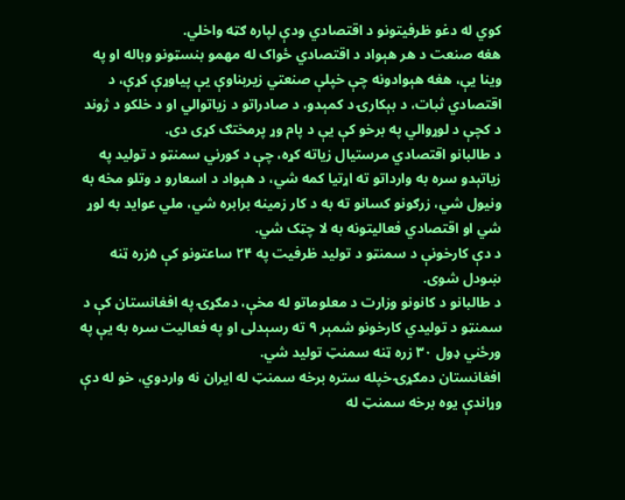کوي له دغو ظرفیتونو د اقتصادي ودې لپاره ګټه واخلي.
هغه صنعت د هر هېواد د اقتصادي ځواک له مهمو بنسټونو وباله او په وینا یې، هغه هېوادونه چې خپلې صنعتي زیربناوې یې پیاوړې کړې، د اقتصادي ثبات، د بېکارۍ د کمېدو، د صادراتو د زیاتوالي او د خلکو د ژوند د کچې د لوړوالي په برخو کې یې د پام وړ پرمختګ کړی دی.
د طالبانو اقتصادي مرستیال زیاته کړه، چې د کورني سمنټو د تولید په زیاتېدو سره به وارداتو ته اړتیا کمه شي، د هېواد د اسعارو د وتلو مخه به ونیول شي، زرګونو کسانو ته به د کار زمینه برابره شي، ملي عواید به لوړ شي او اقتصادي فعالیتونه به لا چټک شي.
د دې کارخونې د سمنټو د تولید ظرفیت په ۲۴ ساعتونو کې ۵زره ټنه ښودل شوی.
د طالبانو د کانونو وزارت د معلوماتو له مخې، دمګړۍ په افغانستان کې د سمنټو د تولیدي کارخونو شمېر ۹ ته رسېدلی او په فعالیت سره به یې په ورځني ډول ۳۰ زره ټنه سمنټ تولید شي.
افغانستان دمګړۍ خپله ستره برخه سمنټ له ایران نه واردوي، خو له دې وړاندې یوه برخه سمنټ له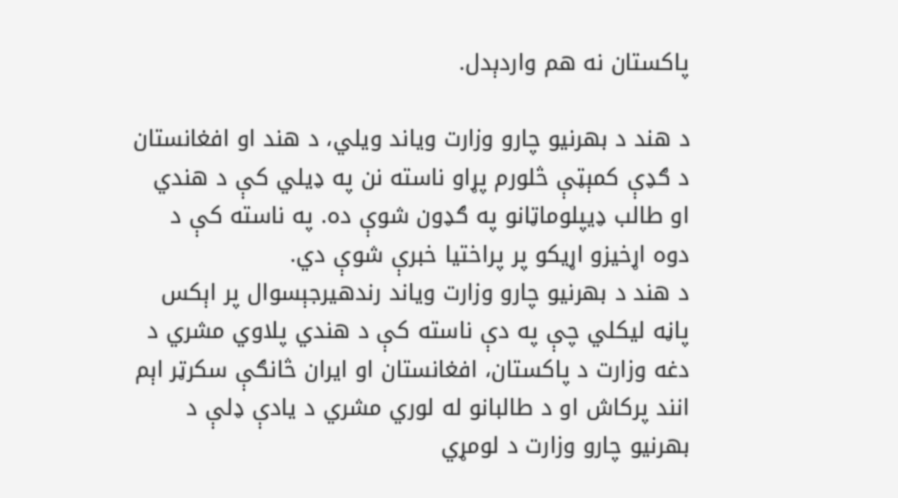پاکستان نه هم واردېدل.

د هند د بهرنیو چارو وزارت ویاند ویلي، د هند او افغانستان د ګډې کمېټې څلورم پړاو ناسته نن په ډیلي کې د هندي او طالب ډیپلوماټانو په ګډون شوې ده. په ناسته کې د دوه اړخیزو اړیکو پر پراختیا خبرې شوې دي.
د هند د بهرنیو چارو وزارت ویاند رندهیرجېسوال پر اېکس پاڼه لیکلي چې په دې ناسته کې د هندي پلاوي مشري د دغه وزارت د پاکستان، افغانستان او ایران څانګې سکرټر اېم انند پرکاش او د طالبانو له لوري مشري د یادې ډلې د بهرنیو چارو وزارت د لومړي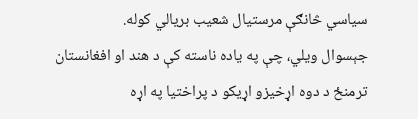سیاسي څانګې مرستیال شعیب بریالي کوله.
جېسوال ویلي، چې په یاده ناسته کې د هند او افغانستان ترمنځ د دوه اړخیزو اړیکو د پراختیا په اړه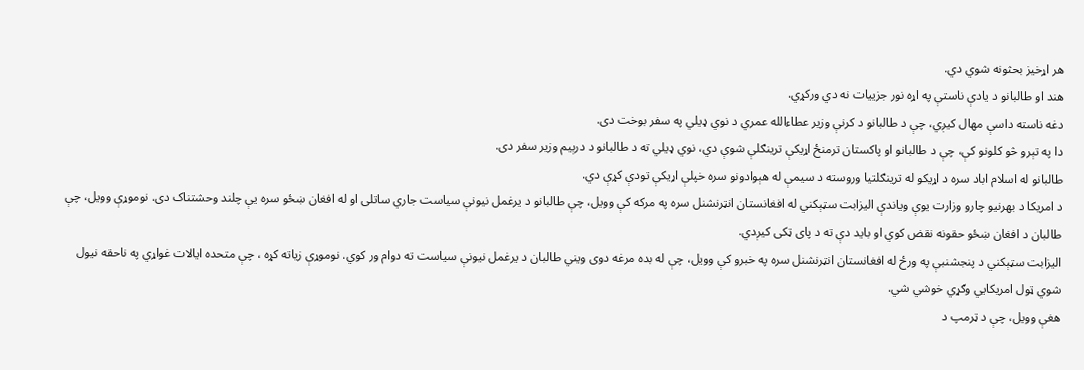هر اړخیز بحثونه شوي دي.
هند او طالبانو د یادې ناستې په اړه نور جزییات نه دي ورکړي.
دغه ناسته داسې مهال کیږي، چې د طالبانو د کرنې وزیر عطاءالله عمري د نوي ډيلي په سفر بوخت دی.
دا په تېرو څو کلونو کې، چې د طالبانو او پاکستان ترمنځ اړیکې ترینګلې شوې دي، نوي ډیلي ته د طالبانو د درېیم وزیر سفر دی.
طالبانو له اسلام اباد سره د اړیکو له ترینګلتیا وروسته د سیمې له هېوادونو سره خپلې اړیکې تودې کړې دي.
د امریکا د بهرنیو چارو وزارت یوې ویاندې الیزابت سټېکني له افغانستان انټرنشنل سره په مرکه کې وویل، چې طالبانو د یرغمل نیونې سیاست جاري ساتلی او له افغان ښځو سره یې چلند وحشتناک دی. نوموړې وویل، چې طالبان د افغان ښځو حقونه نقض کوي او باید دې ته د پای ټکی کیږدي.
الیزابت سټېکني د پنجشنبې په ورځ له افغانستان انټرنشنل سره په خبرو کې وویل، چې له بده مرغه دوی ویني طالبان د یرغمل نیونې سیاست ته دوام ور کوي. نوموړې زیاته کړه ، چې متحده ایالات غواړي په ناحقه نیول شوي ټول امریکايي وګړي خوشي شي.
هغې وویل، چې د ټرمپ د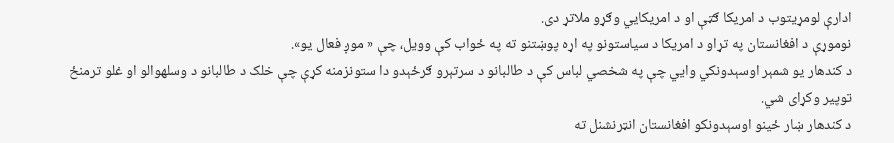ادارې لومړیتوب د امریکا ګټې او د امریکايي وګړو ملاتړ دی.
نوموړې د افغانستان په تړاو د امریکا د سیاستونو په اړه پوښتنو ته په ځواب کې وویل، چې « موږ فعال یو».
د کندهار یو شمېر اوسېدونکي وايي چې په شخصي لباس کې د طالبانو د سرتېرو ګرځېدو دا ستونزمنه کړې چې خلک د طالبانو د وسلهوالو او غلو ترمنځ توپیر وکړای شي.
د کندهار ښار ځینو اوسېدونکو افغانستان انټرنشنل ته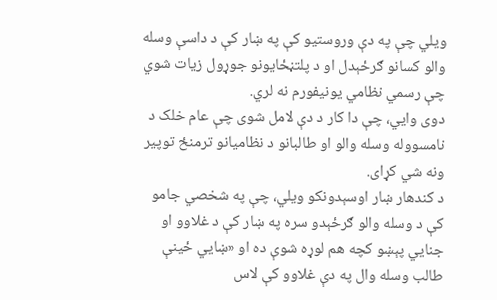ویلي چې په دې وروستیو کې په ښار کې د داسې وسله والو کسانو ګرځېدل او د پلتڼځایونو جوړول زیات شوي چې رسمي نظامي یونیفورم نه لري.
دوی وايي، چې دا کار د دې لامل شوی چې عام خلک د نامسووله وسله والو او طالبانو د نظامیانو ترمنځ توپیر ونه شي کړای.
د کندهار ښار اوسېدونکو ویلي، چې په شخصي جامو کې د وسله والو ګرځېدو سره په ښار کې د غلاوو او جنايي پېښو کچه هم لوړه شوې ده او «ښايي ځینې طالب وسله وال په دې غلاوو کې لاس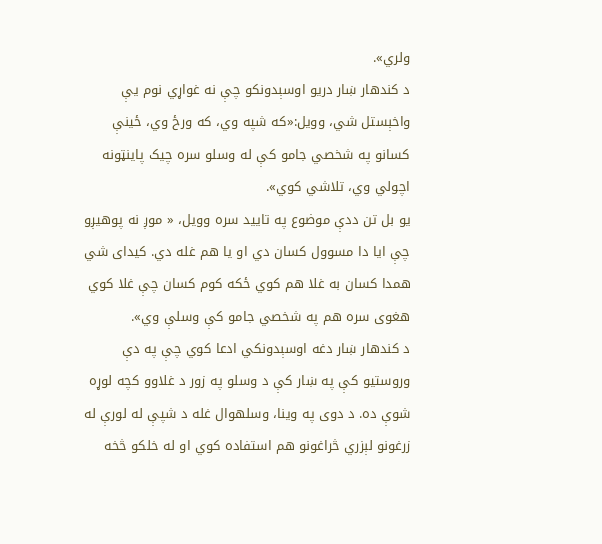ولري».
د کندهار ښار دریو اوسېدونکو چې نه غواړي نوم یې واخېستل شي، وویل:«که شپه وي، که ورځ وي، ځینې کسانو په شخصي جامو کې له وسلو سره چیک پاینټونه اچولي وي، تلاشي کوي».
یو بل تن ددې موضوع په تایید سره وویل، « موږ نه پوهیږو چې ایا دا مسوول کسان دي او یا هم غله دي. کیدای شي همدا کسان به غلا هم کوي ځکه کوم کسان چې غلا کوي هغوی سره هم په شخصي جامو کې وسلې وي».
د کندهار ښار دغه اوسېدونکي ادعا کوي چې په دې وروستیو کې په ښار کې د وسلو په زور د غلاوو کچه لوړه شوې ده. د دوی په وینا، وسلهوال غله د شپې له لورې له زرغونو لېزري څراغونو هم استفاده کوي او له خلکو څخه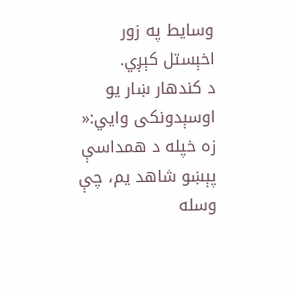وسایط په زور اخېستل کېږي.
د کندهار ښار یو اوسېدونکی وايي:« زه خپله د همداسې پېښو شاهد یم، چې وسله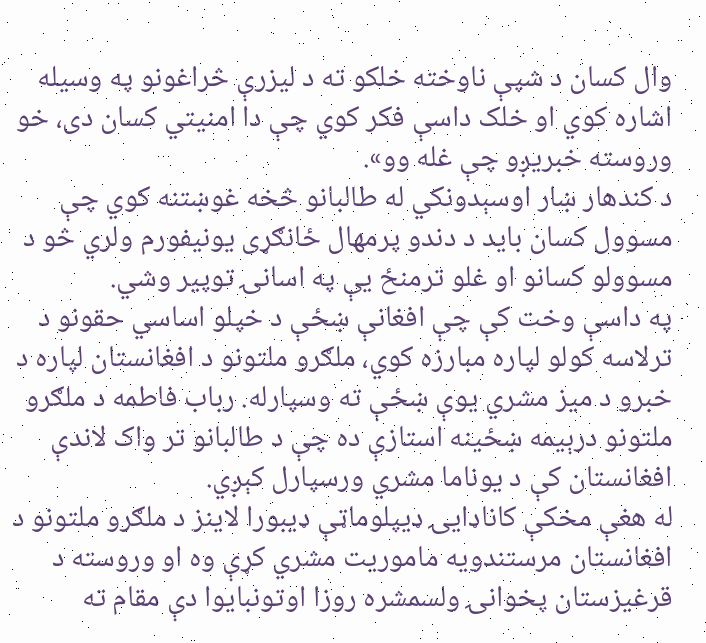وال کسان د شپې ناوخته خلکو ته د لیزرې څراغونو په وسیله اشاره کوي او خلک داسې فکر کوي چې دا امنیتي کسان دی، خو وروسته خبریږو چې غله وو».
د کندهار ښار اوسېدونکي له طالبانو څخه غوښتنه کوي چې مسوول کسان باید د دندو پرمهال ځانګړی یونیفورم ولري څو د مسوولو کسانو او غلو ترمنځ یې په اسانۍ توپیر وشي.
په داسې وخت کې چې افغانې ښځې د خپلو اساسي حقونو د ترلاسه کولو لپاره مبارزه کوي، ملګرو ملتونو د افغانستان لپاره د خبرو د میز مشري یوې ښځې ته وسپارله. رباب فاطمه د ملګرو ملتونو درېیمه ښځینه استازې ده چې د طالبانو تر واک لاندې افغانستان کې د یوناما مشري ورسپارل کېږي.
له هغې مخکې کاناډایۍ ډیپلوماټې ډیبورا لاینز د ملګرو ملتونو د افغانستان مرستندویه ماموریت مشري کړې وه او وروسته د قرغیزستان پخوانۍ ولسمشره روزا اوتونبایوا دې مقام ته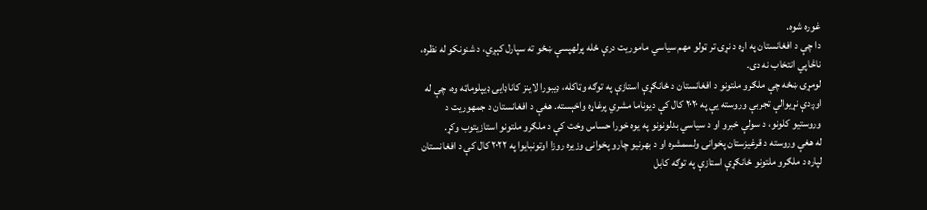غوره شوه.
دا چې د افغانستان په اړه د نړۍ تر ټولو مهم سیاسي ماموریت درې ځله پرلهپسې ښځو ته سپارل کېږي، د شنونکو له نظره، ناڅاپي انتخاب نه دی.
لومړۍ ښځه چې ملګرو ملتونو د افغانستان د ځانګړې استازې په توګه وټاکله، ډیبورا لاینز کاناډایۍ ډیپلوماټه وه، چې له اوږدې نړیوالې تجربې وروسته یې په ۲۰۲۰ کال کې دیوناما مشري پرغاړه واخېسته. هغې د افغانستان د جمهوریت د وروستیو کلونو، د سولې خبرو او د سیاسي بدلونونو په یوه خورا حساس وخت کې د ملګرو ملتونو استازیتوب وکړ.
له هغې وروسته د قرغیزستان پخوانۍ ولسمشره او د بهرنیو چارو پخوانۍ وزیره روزا اوتونبایوا په ۲۰۲۲ کال کې د افغانستان لپاره د ملګرو ملتونو ځانګړې استازې په توګه کابل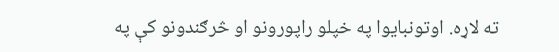ته لاړه. اوتونبایوا په خپلو راپورونو او څرګندونو کې په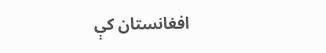افغانستان کې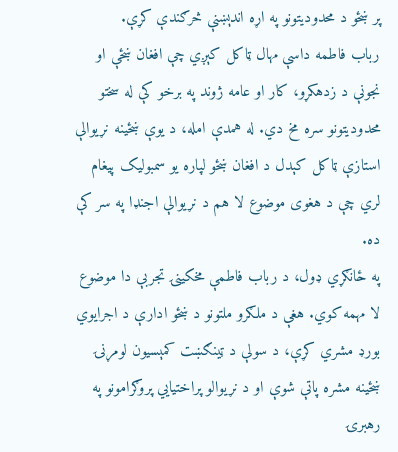پر ښځو د محدودیتونو په اړه اندېښنې څرګندې کړې.
رباب فاطمه داسې مهال ټاکل کېږي چې افغان ښځې او نجونې د زدهکړو، کار او عامه ژوند په برخو کې له سختو محدودیتونو سره مخ دي. له همدې امله، د یوې ښځینه نړیوالې استازې ټاکل کېدل د افغان ښځو لپاره یو سمبولیک پیغام لري چې د هغوی موضوع لا هم د نړیوالې اجنډا په سر کې ده.
په ځانګړي ډول، د رباب فاطمې مخکینۍ تجربې دا موضوع لا مهمه کوي. هغې د ملګرو ملتونو د ښځو ادارې د اجرایوي بورډ مشري کړې، د سولې د ټینګښت کمېسیون لومړنۍ ښځینه مشره پاتې شوې او د نړیوالو پراختیايي پروګرامونو په رهبرۍ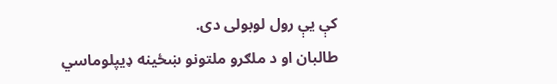کې یې رول لوبولی دی.
طالبان او د ملګرو ملتونو ښځینه ډیپلوماسي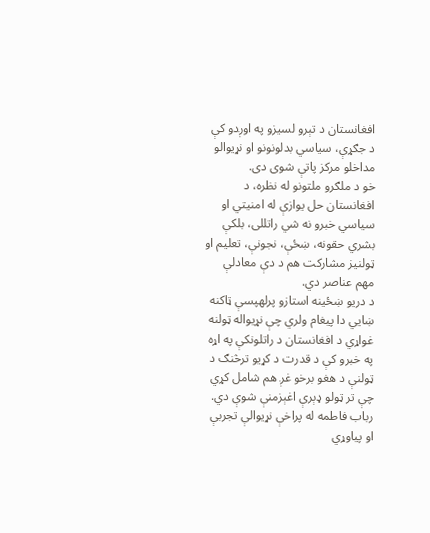افغانستان د تېرو لسیزو په اوږدو کې د جګړې، سیاسي بدلونونو او نړیوالو مداخلو مرکز پاتې شوی دی.
خو د ملګرو ملتونو له نظره، د افغانستان حل یوازې له امنیتي او سیاسي خبرو نه شي راتللی، بلکې بشري حقونه، ښځې، نجونې، تعلیم او ټولنیز مشارکت هم د دې معادلې مهم عناصر دي.
د دریو ښځینه استازو پرلهپسې ټاکنه ښايي دا پیغام ولري چې نړیواله ټولنه غواړي د افغانستان د راتلونکې په اړه په خبرو کې د قدرت د کړیو ترڅنګ د ټولنې د هغو برخو غږ هم شامل کړي چې تر ټولو ډېرې اغېزمنې شوې دي.
رباب فاطمه له پراخې نړیوالې تجربې او پیاوړي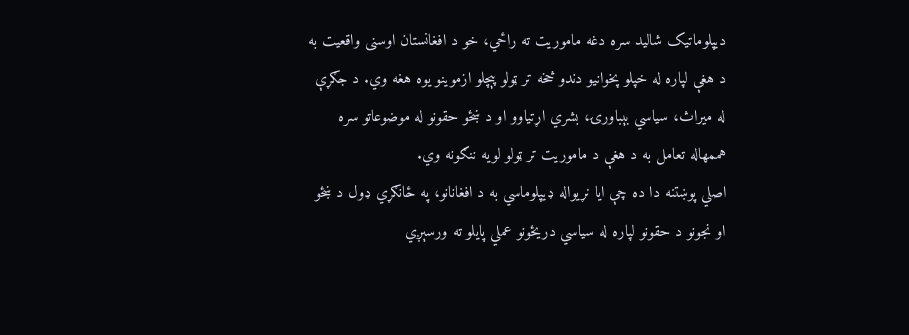دیپلوماتیک شالید سره دغه ماموریت ته راځي، خو د افغانستان اوسنی واقعیت به د هغې لپاره له خپلو پخوانیو دندو څخه تر ټولو پېچلو ازموینو یوه هغه وي. د جګړې له میراث، سیاسي بېباورۍ، بشري اړتیاوو او د ښځو حقونو له موضوعاتو سره هممهاله تعامل به د هغې د ماموریت تر ټولو لویه ننګونه وي.
اصلي پوښتنه دا ده چې ایا نړیواله ډیپلوماسي به د افغانانو، په ځانګړي ډول د ښځو او نجونو د حقونو لپاره له سیاسي دریځونو عملي پایلو ته ورسېږي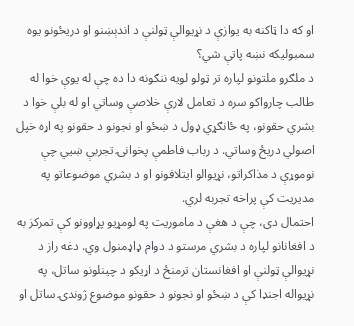او که دا ټاکنه به یوازې د نړیوالې ټولنې د اندېښنو او دریځونو یوه سمبولیکه نښه پاتې شي؟
د ملګرو ملتونو لپاره تر ټولو لویه ننګونه دا ده چې له یوې خوا له طالب چارواکو سره د تعامل لارې خلاصې وساتي او له بلې خوا د بشري حقونو، په ځانګړي ډول د ښځو او نجونو د حقونو په اړه خپل اصولي دریځ وساتي. د رباب فاطمې پخوانۍ تجربې ښيي چې نوموړې د مذاکراتو، نړیوالو ایتلافونو او د بشري موضوعاتو په مدیریت کې پراخه تجربه لري.
احتمال دی، چې د هغې د ماموریت په لومړیو پړاوونو کې تمرکز به د افغانانو لپاره د بشري مرستو د دوام ډاډمنول وي. دغه راز د نړیوالې ټولنې او افغانستان ترمنځ د اړیکو د چینلونو ساتل، په نړیواله اجنډا کې د ښځو او نجونو د حقونو موضوع ژوندۍ ساتل او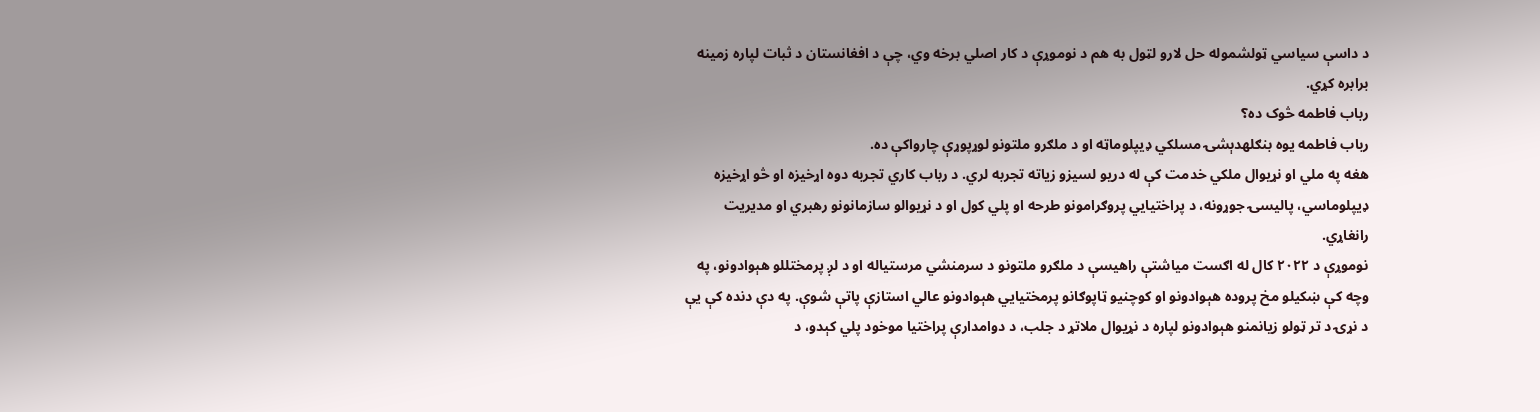د داسې سیاسي ټولشموله حل لارو لټول به هم د نوموړې د کار اصلي برخه وي، چې د افغانستان د ثبات لپاره زمینه برابره کړي.
رباب فاطمه څوک ده؟
رباب فاطمه یوه بنګلهدېشۍ مسلکي ډیپلوماټه او د ملګرو ملتونو لوړپوړې چارواکې ده.
هغه په ملي او نړیوال ملکي خدمت کې له دریو لسیزو زیاته تجربه لري. د رباب کاري تجربه دوه اړخیزه او څو اړخیزه ډیپلوماسي، پالیسۍ جوړونه، د پراختیایي پروګرامونو طرحه او پلي کول او د نړیوالو سازمانونو رهبري او مدیریت رانغاړي.
نوموړې د ۲۰۲۲ کال له اګست میاشتې راهیسې د ملګرو ملتونو د سرمنشي مرستیاله او د لږ پرمختللو هېوادونو، په وچه کې ښکیلو مخ پروده هېوادونو او کوچنیو ټاپوګانو پرمختیايي هېوادونو عالي استازې پاتې شوې. په دې دنده کې یې د نړۍ د تر ټولو زیانمنو هېوادونو لپاره د نړیوال ملاتړ د جلب، د دوامدارې پراختیا موخود پلي کېدو، د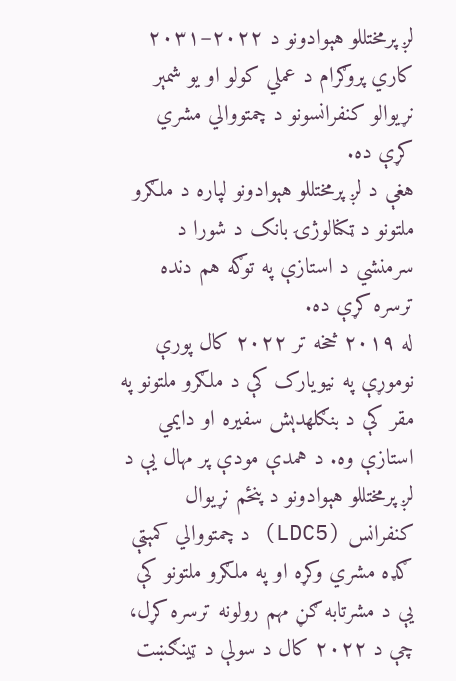لږ پرمختللو هېوادونو د ۲۰۲۲–۲۰۳۱ کاري پروګرام د عملي کولو او یو شمېر نړیوالو کنفرانسونو د چمتووالي مشري کړې ده.
هغې د لږ پرمختللو هېوادونو لپاره د ملګرو ملتونو د ټکنالوژۍ بانک د شورا د سرمنشي د استازې په توګه هم دنده ترسره کړې ده.
له ۲۰۱۹ څخه تر ۲۰۲۲ کال پورې نوموړې په نیویارک کې د ملګرو ملتونو په مقر کې د بنګلهدېش سفیره او دایمي استازې وه. د همدې مودې پر مهال یې د لږ پرمختللو هېوادونو د پنځم نړیوال کنفرانس (LDC5) د چمتووالي کمېټې ګډه مشري وکړه او په ملګرو ملتونو کې یې د مشرتابه ګڼ مهم رولونه ترسره کړل، چې د ۲۰۲۲ کال د سولې د ټینګښت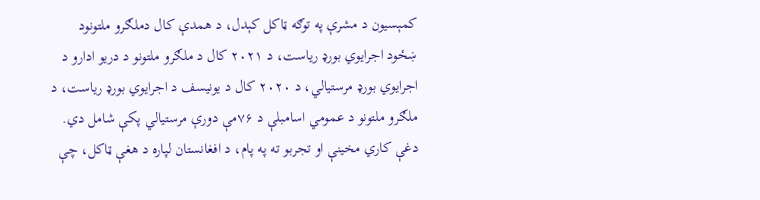کمېسیون د مشرې په توګه ټاکل کېدل، د همدې کال دملګرو ملتونود ښځود اجرایوي بورډ ریاست، د ۲۰۲۱ کال د ملګرو ملتونو د دریو ادارو د اجرایوي بورډ مرستیالي، د ۲۰۲۰ کال د یونیسف د اجرایوي بورډ ریاست، د ملګرو ملتونو د عمومي اسامبلې د ۷۶مې دورې مرستیالي پکې شامل دي.
دغې کاري مخینې او تجربو ته په پام، د افغانستان لپاره د هغې ټاکل، چې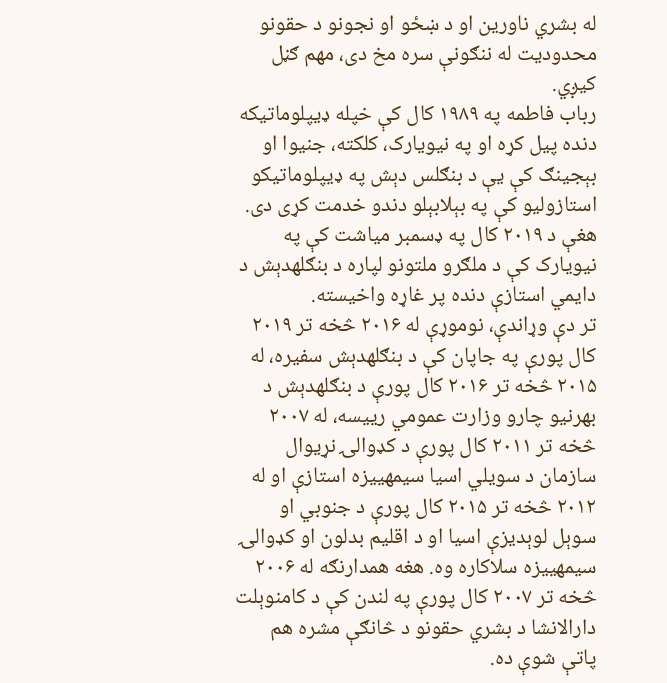له بشري ناورین او د ښځو او نجونو د حقونو محدودیت له ننګونې سره مخ دی، مهم ګڼل کیږي.
رباب فاطمه په ۱۹۸۹ کال کې خپله ډیپلوماتیکه دنده پیل کړه او په نیویارک، کلکته، جنیوا او بېجینګ کې یې د بنګلس دېش په ډیپلوماتیکو استازولیو کې په بېلابېلو دندو خدمت کړی دی.
هغې د ۲۰۱۹ کال په ډسمبر میاشت کې په نیویارک کې د ملګرو ملتونو لپاره د بنګلهدېش د دایمي استازې دنده پر غاړه واخیسته.
تر دې وړاندې، نوموړې له ۲۰۱۶ څخه تر ۲۰۱۹ کال پورې په جاپان کې د بنګلهدېش سفیره، له ۲۰۱۵ څخه تر ۲۰۱۶ کال پورې د بنګلهدېش د بهرنیو چارو وزارت عمومي رییسه، له ۲۰۰۷ څخه تر ۲۰۱۱ کال پورې د کډوالۍ نړیوال سازمان د سویلي اسیا سیمهییزه استازې او له ۲۰۱۲ څخه تر ۲۰۱۵ کال پورې د جنوبي او سوېل لوېدیزې اسیا او د اقلیم بدلون او کډوالۍ سیمهییزه سلاکاره وه. هغه همدارنګه له ۲۰۰۶ څخه تر ۲۰۰۷ کال پورې په لندن کې د کامنوېلت دارالانشا د بشري حقونو د څانګې مشره هم پاتې شوې ده.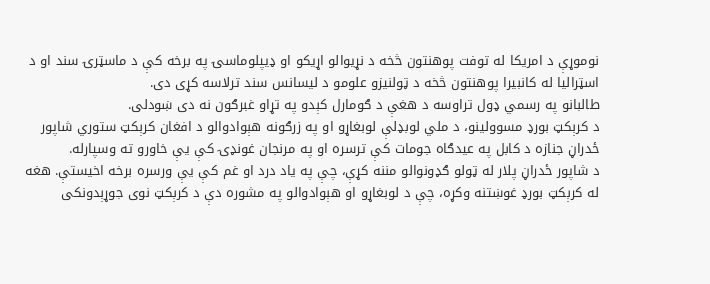نوموړې د امریکا له توفت پوهنتون څخه د نړیوالو اړیکو او ډیپلوماسۍ په برخه کې د ماسټرۍ سند او د اسټرالیا له کانبیرا پوهنتون څخه د ټولنیزو علومو د لیسانس سند ترلاسه کړی دی.
طالبانو په رسمي ډول تراوسه د هغې د ګومارل کېدو په تړاو غبرګون نه دی ښودلی.
د کرېکټ بورډ مسوولینو، د ملي لوبډلې لوبغاړو او په زرګونه هېوادوالو د افغان کرېکټ ستوري شاپور ځدراڼ جنازه د کابل په عیدګاه جومات کې ترسره او په مرنجان غونډۍ کې یې خاورو ته وسپارله.
د شاپور ځدراڼ پلار له ټولو ګډونوالو مننه کړې، چې په یاد درد او غم کې یې ورسره برخه اخیستې. هغه له کرېکټ بورډ غوښتنه وکړه، چې د لوبغاړو او هېوادوالو په مشوره دې د کرېکټ نوی جوړېدونکی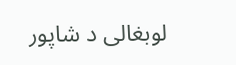لوبغالی د شاپور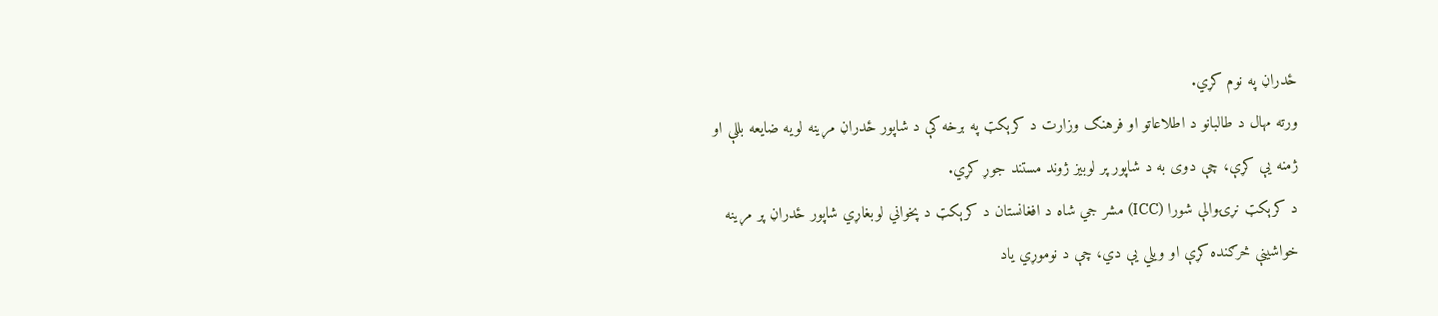ځدراڼ په نوم کړي.
ورته مهال د طالبانو د اطلاعاتو او فرهنګ وزارت د کرېکټ په برخه کې د شاپور ځدراڼ مړینه لویه ضایعه بللې او ژمنه یې کړې، چې دوی به د شاپور پر لوبیز ژوند مستند جوړ کړي.
د کرېکټ نړۍوالې شورا (ICC) مشر جي شاه د افغانستان د کرېکټ د پخواني لوبغاړي شاپور ځدراڼ پر مړینه خواشینې څرګنده کړې او ویلي یې دي، چې د نوموړي یاد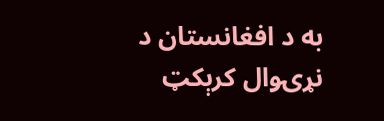به د افغانستان د نړۍوال کرېکټ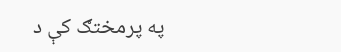په پرمختګ کې د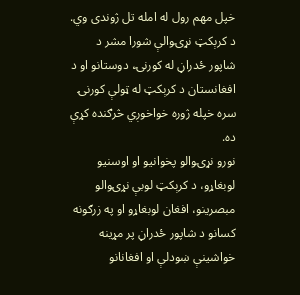خپل مهم رول له امله تل ژوندی وي. د کرېکټ نړۍوالې شورا مشر د شاپور ځدراڼ له کورنۍ، دوستانو او د افغانستان د کرېکټ له ټولې کورنۍ سره خپله ژوره خواخوږي څرګنده کړې ده.
نورو نړۍوالو پخوانیو او اوسنیو لوبغاړو، د کرېکټ لوبې نړۍوالو مبصرینو، افغان لوبغاړو او په زرګونه کسانو د شاپور ځدراڼ پر مړینه خواشینې ښودلې او افغانانو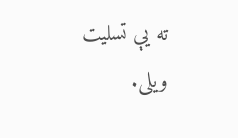ته یې تسلیت ویلی.